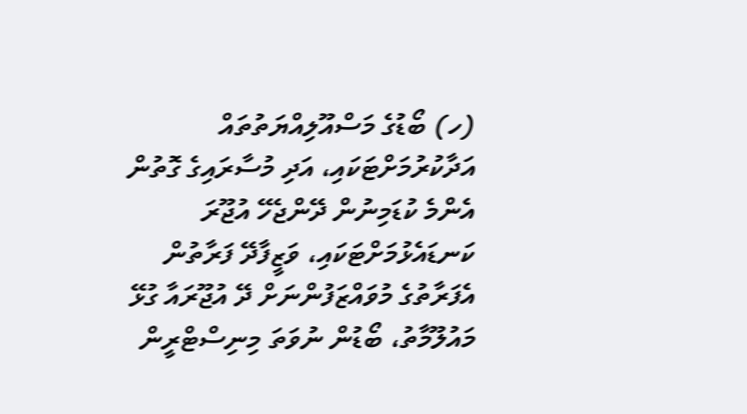(ހ) ބޯޑުގެ މަސްއޫލިއްޔަތުތައް އަދާކުރުމަށްޓަކައި، އަދި މުސާރައިގެ ގޮތުން އެންމެ ކުޑަމިނުން ދޭންޖެހޭ އުޖޫރަ ކަނޑައެޅުމަށްޓަކައި، ވަޒީފާދޭ ފަރާތުން އެފަރާތުގެ މުވައްޒަފުންނަށް ދޭ އުޖޫރައާ ގުޅޭ މައުލޫމާތު، ބޯޑުން ނުވަތަ މިނިސްޓްރީން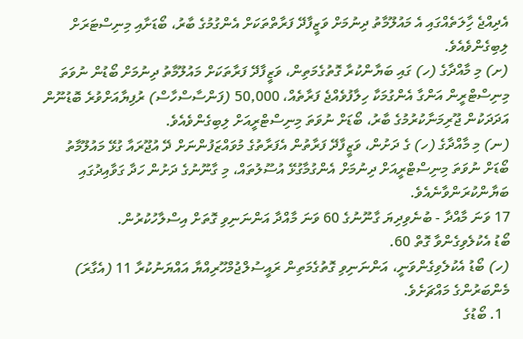އެދިއްޖެ ހިާލަތެއްގައި އެ މައުލޫމާތު ދިނުމަށް ވަޒީފާދޭ ފަރާތްތަކަށް އެންގުމުގެ ބާރު، ބޯޑަށާއި މިނިސްޓަރަށް ލިބިގެންވެއެވެ.
(ށ) މި މާއްދާގެ (ހ) ގައި ބަޔާންކުރާ ގޮތުގެމަތިން، ވަޒީފާދޭ ފަރާތަކަށް މައުލޫމާތު ދިނުމަށް ބޯޑުން ނުވަތަ މިނިސްޓްރީން އަންގާ އެންގުމަކާ ހިލާފުވެއްޖެ ފަރާތެއް، 50,000 (ފަންސާސްހާސް) ރުފިޔާއަށްވުރެ ބޮޑުނޫން އަދަދަކުން ޖޫރިމަނާކުރުމުގެ ބާރު، ބޯޑަށް ނުވަތަ މިނިސްޓްރީއަށް ލިބިގެންވެއެވެ.
(ނ) މި މާއްދާގެ (ހ) ގެ ދަށުން، ވަޒީފާދޭ ފަރާތުން އެފަރާތުގެ މުވައްޒަފުންނަށް ދޭ އުޖޫރައާ ގުޅޭ މައުލޫމާތު ބޯޑަށް ނުވަތަ މިނިސްޓްރީއަށް ދިނުމަށް އެންގުމާގުޅޭ އުސޫލުތައް، މި ގާނޫނުގެ ދަށުން ހަދާ ގަވާއިދުގައި ބަޔާންކުރަންވާނެއެވެ.
17 ވަނަ މާއްދާ - ބުނެވިދިޔަ ގާނޫނުގެ 60 ވަނަ މާއްދާ އަންނަނިވި ގޮތަށް އިސްލާހުކުރުން.
ބޯޑު އެކުލެވިގެންވާ ގޮތް 60.
(ހ) ބޯޑު އެކުލެވިގެންވަނީ، އަންނަނިވި ގޮތުގެމަތިން ރައީސުލްޖުމްހޫރިއްޔާ އައްޔަނުކުރާ 11 (އެގާރަ) މެންބަރުންގެ މައްޗަށެވެ.
  1. ބޯޑުގެ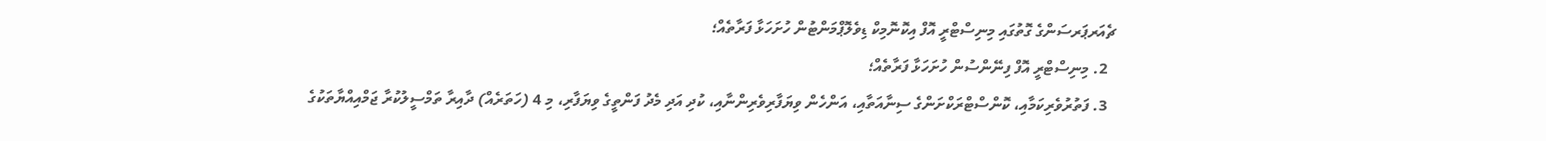ޗެއަރޕަރސަންގެ ގޮތުގައި މިނިސްޓްރީ އޮފް އިކޮނޮމިކް ޑިވެލޮޕްމަންޓުން ހުށަހަޅާ ފަރާތެއް؛
  2. މިނިސްޓްރީ އޮފް ފިނޭންސުން ހުށަހަޅާ ފަރާތެއް؛
  3. ފަތުރުވެރިކަމާއި، ކޮންސްޓްރަކްށަންގެ ސިނާއަތާއި، އަންހެން ވިޔަފާރިވެރިންނާއި، ކުދި އަދި މެދު ފަންތީގެ ވިޔަފާރި، މި 4 (ހަތަރެއް) ދާއިރާ ތަމްސީލުކުރާ ޖަމްއިއްޔާތަކުގެ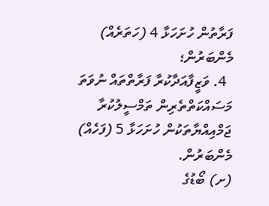ފަރާތުން ހުށަހަޅާ 4 (ހަތަރެއް) މެންބަރުން؛
  4. ވަޒީފާއަދާކުރާ ފަރާތްތައް ނުވަތަ މަސައްކަތްތެރިން ތަމްސީލުކުރާ ޖަމްއިއްޔާތަކުން ހުށަހަޅާ 5 (ފަހެއް) މެންބަރުން.
(ށ) ބޯޑުގެ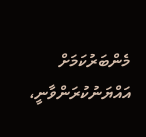މެންބަރުކަމަށް އައްޔަނުކުރަންވާނީ،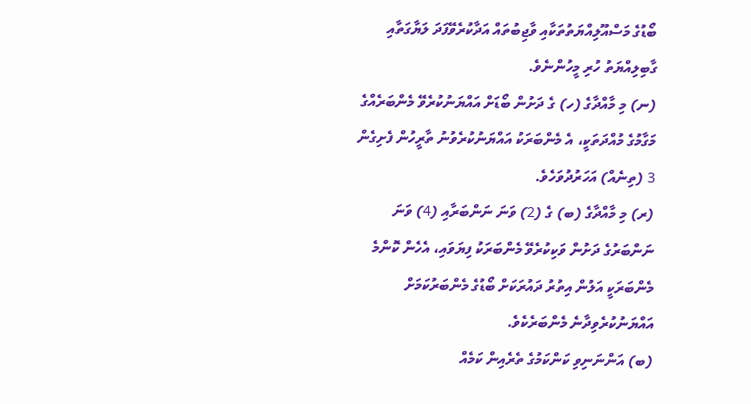ބޯޑުގެ މަސްއޫލިއްޔަތުތަކާއި ވާޖިބުތައް އަދާކުރެވޭފަދަ ލަޔާގަތާއި ގާބިލިއްޔަތު ހުރި މީހުންނެވެ.
(ނ) މި މާއްދާގެ (ހ) ގެ ދަށުން ބޯޑަށް އައްޔަނުކުރެވޭ މެންބަރެއްގެ މަގާމުގެ މުއްދަތަކީ، އެ މެންބަރަކު އައްޔަނުކުރެވުނު ތާރީހުން ފެށިގެން 3 (ތިނެއް) އަހަރުދުވަހެވެ.
(ރ) މި މާއްދާގެ (ބ) ގެ (2) ވަނަ ނަންބަރާއި (4) ވަނަ ނަންބަރުގެ ދަށުން ވަކިކުރެވޭ މެންބަރަކު ފިޔަވައި، އެހެން ކޮންމެ މެންބަރަކީ އަލުން އިތުރު ދައުރަކަށް ބޯޑުގެ މެންބަރުކަމަށް އައްޔަނުކުރެވިދާނެ މެންބަރެކެވެ.
(ބ) އަންނަނިވި ކަންކަމުގެ ތެރެއިން ކަމެއް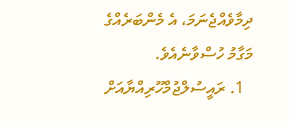ދިމާވެއްޖެނަމަ، އެ މެންބަރެއްގެ މަގާމު ހުސްވާނެއެވެ.
  1. ރައީސުލްޖުމްހޫރިއްޔާއަށް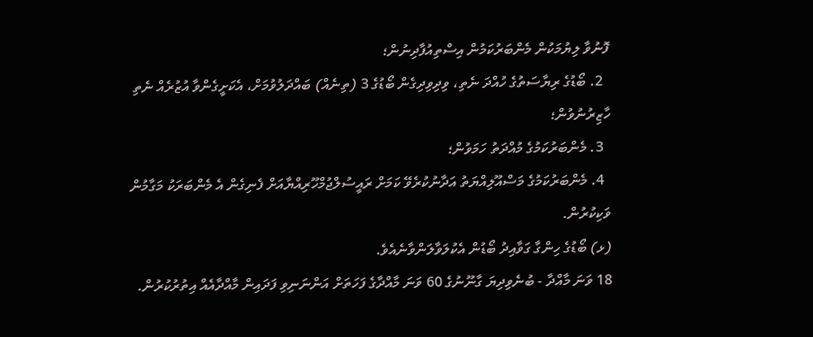ފޮނުވާ ލިޔުމަކުން މެންބަރުކަމުން އިސްތިއުފާދިނުން؛
  2. ބޯޑުގެ ރިޔާސަތުގެ ހުއްދަ ނެތި، ވިދިވިދިގެން ބޯޑުގެ 3 (ތިނެއް) ބައްދަލުވުމަށް، އެކަށީގެންވާ އުޒުރެއް ނެތި ހާޒިރުނުވުން؛
  3. މެންބަރުކަމުގެ މުއްދަތު ހަމަވުން؛
  4. މެންބަރުކަމުގެ މަސްއޫލިއްޔަތު އަދާނުކުރެވޭ ކަމަށް ރައީސުލްޖުމްހޫރިއްޔާއަށް ފެނިގެން އެ މެންބަރަކު މަގާމުން ވަކިކުރުން.
(ޅ) ބޯޑުގެ ހިންގާ ގަވާއިދު ބޯޑުން އެކުލަވާލަންވާނެއެވެ.
18 ވަނަ މާއްދާ - ބުނެވިދިޔަ ގާނޫނުގެ 60 ވަނަ މާއްދާގެ ފަހަތަށް އަންނަނިވި ފަދައިން މާއްދާއެއް އިތުރުކުރުން.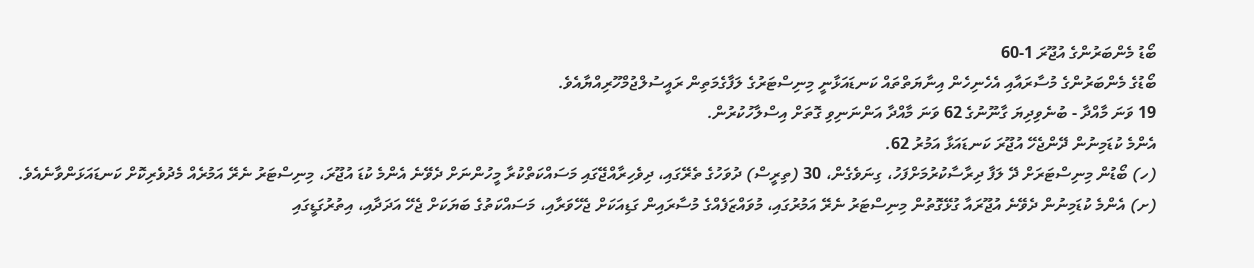ބޯޑު މެންބަރުންގެ އުޖޫރަ 1-60
ބޯޑުގެ މެންބަރުންގެ މުސާރައާއި އެހެނިހެން އިނާޔަތްތައް ކަނޑައަޅާނީ މިނިސްޓަރުގެ ލަފާގެމަތިން ރައީސުލްޖުމްހޫރިއްޔާއެވެ.
19 ވަނަ މާއްދާ - ބުނެވިދިޔަ ގާނޫނުގެ 62 ވަނަ މާއްދާ އަންނަނިވި ގޮތަށް އިސްލާހުކުރުން.
އެންމެ ކުޑަމިނުން ދޭންޖެހޭ އުޖޫރަ ކަނޑައަޅާ އަމުރު 62.
(ހ) ބޯޑުން މިނިސްޓަރަށް ދޭ ލަފާ ދިރާސާކުރުމަށްފަހު، ގިނަވެގެން، 30 (ތިރީސް) ދުވަހުގެ ތެރޭގައި، ދިވެހިރާއްޖޭގައި މަސައްކަތްކުރާ މީހުންނަށް ދެވޭނެ އެންމެ ކުޑަ އުޖޫރަ، މިނިސްޓަރު ނެރޭ އަމުރެއް މެދުވެރިކޮށް ކަނޑައަޅަންވާނެއެވެ.
(ށ) އެންމެ ކުޑަމިނުން ދެވޭނެ އުޖޫރައާ ގުޅޭގޮތުން މިނިސްޓަރު ނެރޭ އަމުރުގައި، މުވައްޒަފެއްގެ މުސާރައިން ގަޑިއަކަށް ޖެހޭވަރާއި، މަސައްކަތުގެ ބަޔަކަށް ޖެހޭ އަދަދާއި، އިތުރުގަޑީގައި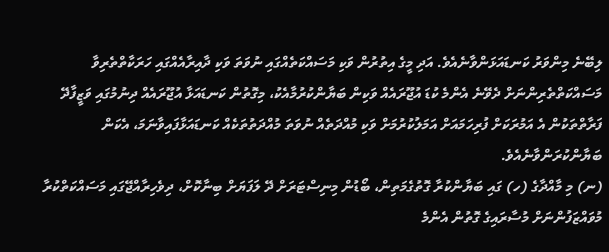ލިބޭނެ މިންވަރު ކަނޑައަޅަންވާނެއެވެ. އަދި މީގެ އިތުރުން ވަކި މަސައްކަތެއްގައި ނުވަތަ ވަކި ދާއިރާއެއްގައި ހަރަކާތްތެރިވާ މަސައްކަތްތެރިންނަށް ދެވޭނެ އެންމެ ކުޑަ އުޖޫރައެއް ވަކިން ބަޔާންކުރުމާއެކު، މިގޮތުން ކަނޑައަޅާ އުޖޫރައެއް ދިނުމުގައި ވަޒީފާދޭ ފަރާތްތަކުން އެ އަމުރަކަށް ފުރިހަމައަށް އަމަލުކުރުމަށް ވަކި މުއްދަތެއް ނުވަތަ މުއްދަތުތަކެއް ކަނޑައަޅާފައިވާނަމަ، އެކަން ބަޔާންކުރަންވާނެއެވެ.
(ނ) މި މާއްދާގެ (ހ) ގައި ބަޔާންކުރާ ގޮތުގެމަތިން، ބޯޑުން މިނިސްޓަރަށް ދޭ ލަފަޔަށް ބިނާކޮށް، ދިވެހިރާއްޖޭގައި މަސައްކަތްކުރާ މުވައްޒަފުންނަށް މުސާރައިގެ ގޮތުން އެންމެ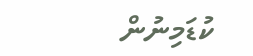ކުޑަމިނުން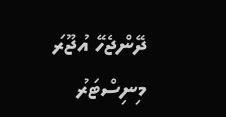ދޭންޖެހޭ އުޖޫރަ މިނިސްޓަރު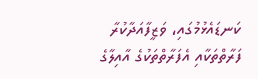ކަނޑައެޅުމުގައި، ވަޒީފާއަދާކުރާ ފަރާތްތަކާއި އެފަރާތްތަކުގެ އާއިލާގެ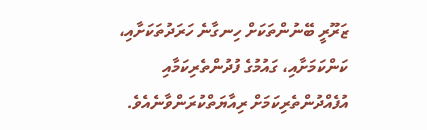ޒަރޫރީ ބޭނުންތަކަށް ހިނގާނެ ހަރަދުތަކަށާއި، ކަންކަމަށާއި، ގައުމުގެ ފުދުންތެރިކަމާއި އުފެއްދުންތެރިކަމަށް ރިއާޔަތްކުރަންވާނެއެވެ.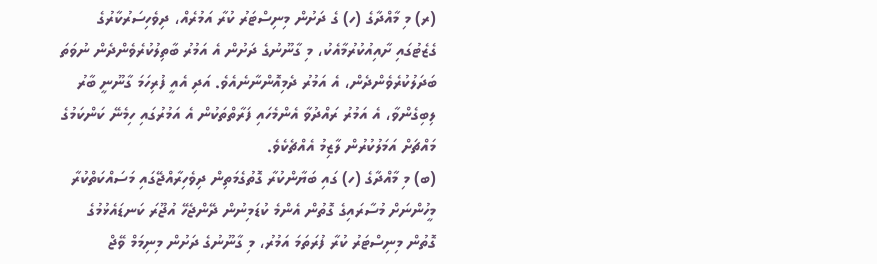(ރ) މި މާއްދާގެ (ހ) ގެ ދަށުން މިނިސްޓަރު ކުރާ އަމުރެއް، ދިވެހިސަރުކާރުގެ ގެޒެޓުގައި ށާއިއުކުރުމާއެކު، މި ގާނޫނުގެ ދަށުން އެ އަމުރު ބާތިލުކުރެވެންދެން ނުވަތަ ބަދަލުކުރެވެންދެން، އެ އަމުރު ދެމިއޮންނާނެއެވެ. އަދި އެއީ ފުރިހަމަ ގާނޫނީ ބާރު ލިބިގެންވާ، އެ އަމުރު ރައްދުވާ އެންމެހައި ފަރާތްތަކުން އެ އަމުރުގައި ހިމެނޭ ކަންކަމުގެ މައްޗަށް އަމަލުކުރުން ލާޒިމު އެއްޗެކެވެ.
(ބ) މި މާއްދާގެ (ހ) ގައި ބަޔާންކުރާ ގޮތުގެމަތިން ދިވެހިރާއްޖޭގައި މަސައްކަތްކުރާ މީހުންނަށް މުސާރައިގެ ގޮތުން އެންމެ ކުޑަމިނުން ދޭންޖެހޭ އުޖޫރަ ކަނޑައެޅުމުގެ ގޮތުން މިނިސްޓަރު ކުރާ ފުރަތަމަ އަމުރު، މި ގާނޫނުގެ ދަށުން މިނިމަމް ވޭޖް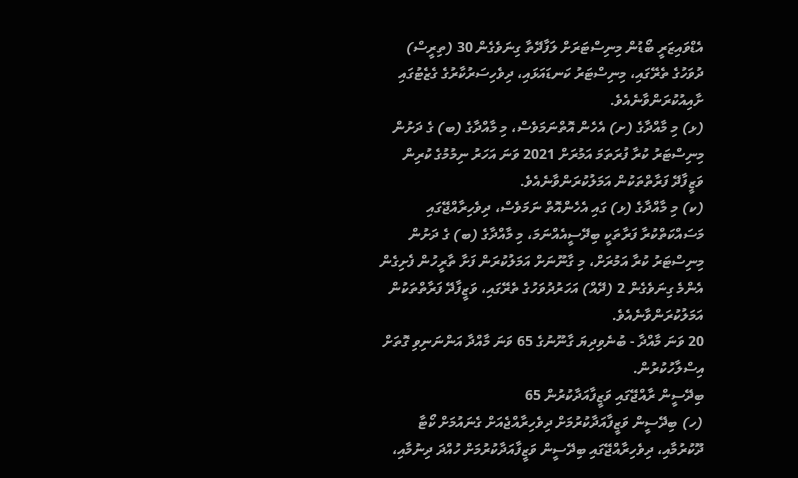އެޑްވައިޒަރީ ބޯޑުން މިނިސްޓަރަށް ލަފާދޭތާ ގިނަވެގެން 30 (ތިރީސް) ދުވަހުގެ ތެރޭގައި، މިނިސްޓަރު ކަނޑައަޅައި، ދިވެހިސަރުކާރުގެ ގެޒެޓުގައި ށާއިއުކުރަންވާނެއެވެ.
(ޅ) މި މާއްދާގެ (ށ) އެހެން އޮތްނަމަވެސް، މި މާއްދާގެ (ބ) ގެ ދަށުން މިނިސްޓަރު ކުރާ ފުރަތަމަ އަމުރަށް 2021 ވަނަ އަހަރު ނިމުމުގެ ކުރިން ވަޒީފާދޭ ފަރާތްތަކުން އަމަލުކުރަންވާނެއެވެ.
(ކ) މި މާއްދާގެ (ޅ) ގައި އެހެންއޮތް ނަމަވެސް، ދިވެހިރާއްޖޭގައި މަސައްކަތްކުރާ ފަރާތަކީ ބިދޭސީއެއްނަމަ، މި މާއްދާގެ (ބ) ގެ ދަށުން މިނިސްޓަރު ކުރާ އަމުރަށް، މި ގާނޫނަށް އަމަލުކުރަން ފަށާ ތާރީހުން ފެށިގެން އެންމެ ގިނަވެގެން 2 (ދޭއް) އަހަރުދުވަހުގެ ތެރޭގައި، ވަޒީފާދޭ ފަރާތްތަކުން އަމަލުކުރަންވާނެއެވެ.
20 ވަނަ މާއްދާ - ބުނެވިދިޔަ ގާނޫނުގެ 65 ވަނަ މާއްދާ އަންނަނިވި ގޮތަށް އިސްލާހުކުރުން.
ބިދޭސީން ރާއްޖޭގައި ވަޒީފާއަދާކުރުން 65
(ހ) ބިދޭސީން ވަޒީފާއަދާކުރުމަށް ދިވެހިރާއްޖެއަށް ގެނައުމަށް ކޯޓާ ދޫކުރުމާއި، ދިވެހިރާއްޖޭގައި ބިދޭސީން ވަޒީފާއަދާކުރުމަށް ހުއްދަ ދިނުމާއި،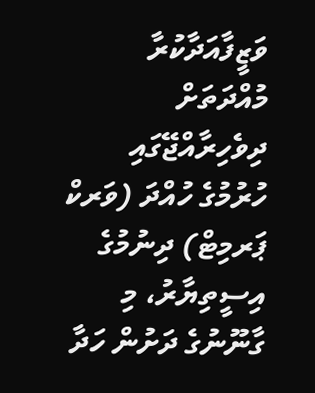ވަޒީފާއަދާކުރާ މުއްދަތަށް ދިވެހިރާއްޖޭގައި ހުރުމުގެ ހުއްދަ (ވަރކް ޕަރމިޓް) ދިނުމުގެ އިސީތިޔާރު، މި ގާނޫނުގެ ދަށުން ހަދާ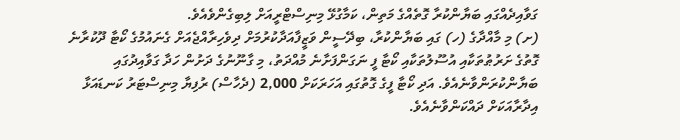ގަވާއިދެއްގައި ބަޔާންކުރާ ގޮތެއްގެ މަތިން، ކަމާގުޅޭ މިނިސްޓްރީއަށް ލިބިގެންވެއެވެ.
(ށ) މި މާއްދާގެ (ހ) ގައި ބަޔާންކުރާ، ބިދޭސީން ވަޒީފާއަދާކުރުމަށް ދިވެހިރާއްޖެއަށް ގެނައުމުގެ ކޯޓާ ދޫކުރާނެ ގޮތުގެ ށަރުޠުތަކާއި އުސޫލުތަކާއި ކޯޓާ ފީ ނަގަންފަށާނެ މުއްދަތު، މި ގާނޫނުގެ ދަށުން ހަދާ ގަވާއިދުގައި ބަޔާންކުރަންވާނެއެވެ. އަދި ކޯޓާ ފީގެ ގޮތުގައި އަހަރަކަށް 2,000 (ދެހާސް) ރުފިޔާ މިނިސްޓަރު ކަނޑައަޅާ އިދާރާއަކަށް ދައްކަންވާނެއެވެ.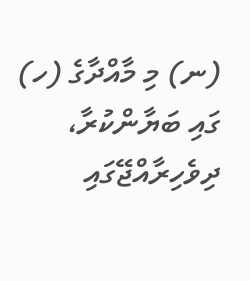(ނ) މި މާއްދާގެ (ހ) ގައި ބަޔާންކުރާ، ދިވެހިރާއްޖޭގައި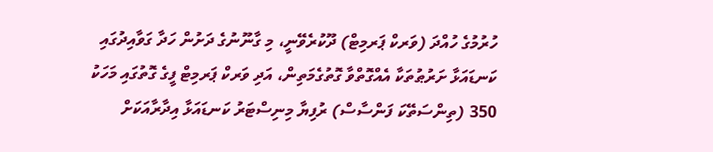ހުރުމުގެ ހުއްދަ (ވަރކް ޕަރމިޓް) ދޫކުރެވޭނީ، މި ގާނޫނުގެ ދަށުން ހަދާ ގަވާއިދުގައި ކަނޑައަޅާ ށަރުޠުތަކާ އެއްގޮތްވާ ގޮތުގެމަތިން، އަދި ވަރކް ޕަރމިޓް ފީގެ ގޮތުގައި މަހަކު 350 (ތިންސަތޭކަ ފަންސާސް) ރުފިޔާ މިނިސްޓަރު ކަނޑައަޅާ އިދާރާއަކަށް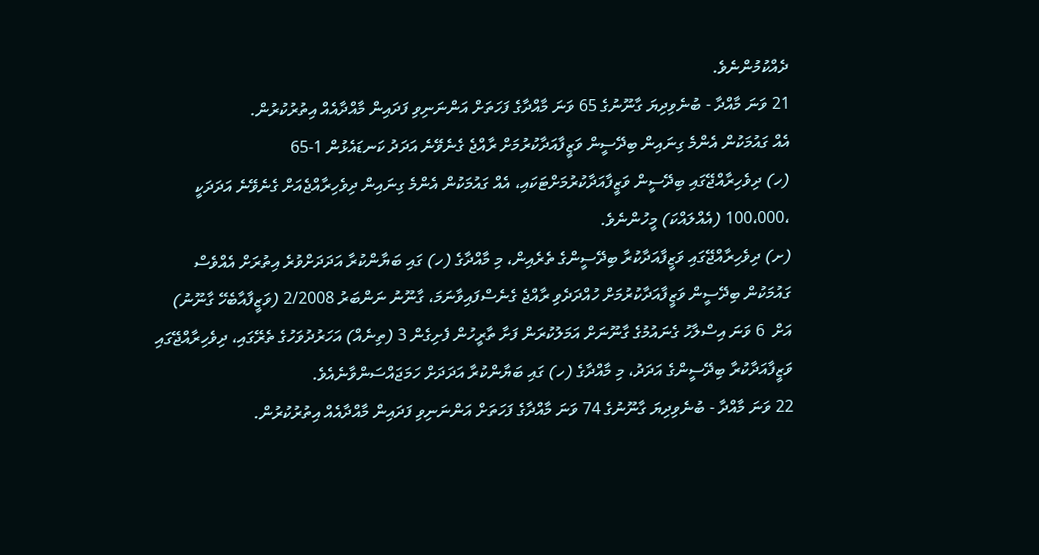ދެއްކުމުންނެވެ.
21 ވަނަ މާއްދާ - ބުނެވިދިޔަ ގާނޫނުގެ 65 ވަނަ މާއްދާގެ ފަހަތަށް އަންނަނިވި ފަދައިން މާއްދާއެއް އިތުރުކުރުން.
އެއް ގައުމަކުން އެންމެ ގިނައިން ބިދޭސީން ވަޒީފާއަދާކުރުމަށް ރާއްޖެ ގެނެވޭނެ އަދަދު ކަނޑައެޅުން 1-65
(ހ) ދިވެހިރާއްޖޭގައި ބިދޭސީން ވަޒީފާއަދާކުރުމަށްޓަކައި، އެއް ގައުމަކުން އެންމެ ގިނައިން ދިވެހިރާއްޖެއަށް ގެނެވޭނެ އަދަދަކީ ،100،000 (އެއްލައްކަ) މީހުންނެވެ.
(ށ) ދިވެހިރާއްޖޭގައި ވަޒީފާއަދާކުރާ ބިދޭސީންގެ ތެރެއިން، މި މާއްދާގެ (ހ) ގައި ބަޔާންކުރާ އަދަދަށްވުރެ އިތުރަށް އެއްވެސް ގައުމަކުން ބިދޭސީން ވަޒީފާއަދާކުރުމަށް ހުއްދަދެވި ރާއްޖެ ގެނެސްފައިވާނަމަ، ގާނޫނު ނަންބަރު 2/2008 (ވަޒީފާއާބެހޭ ގާނޫނު) އަށް  6 ވަނަ އިސްލާހު ގެނައުމުގެ ގާނޫނަށް އަމަލުކުރަން ފަށާ ތާރީހުން ފެށިގެން 3 (ތިނެއް) އަހަރުދުވަހުގެ ތެރޭގައި، ދިވެހިރާއްޖޭގައި ވަޒީފާއަދާކުރާ ބިދޭސީންގެ އަދަދު، މި މާއްދާގެ (ހ) ގައި ބަޔާންކުރާ އަދަދަށް ހަމަޖައްސަންވާނެއެވެ.
22 ވަނަ މާއްދާ - ބުނެވިދިޔަ ގާނޫނުގެ 74 ވަނަ މާއްދާގެ ފަހަތަށް އަންނަނިވި ފަދައިން މާއްދާއެއް އިތުރުކުރުން.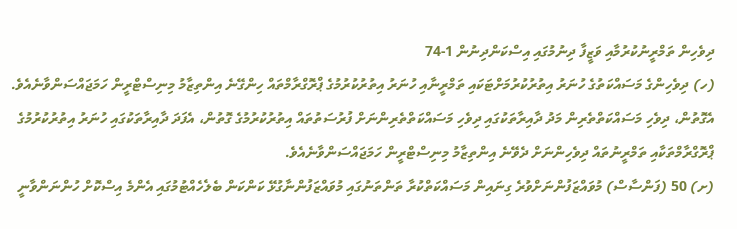ދިވެހިން ތަމްރީނުކުރުމާއި ވަޒީފާ ދިނުމުގައި އިސްކަންދިނުން 1-74
(ހ) ދިވެހިންގެ މަސައްކަތުގެ ހުނަރު އިތުރުކުރުމަށްޓަކައި ތަމްރީނާއި ހުނަރު އިތުރުކުރުމުގެ ޕްރޮގްރާމްތައް ހިންގޭނެ އިންތިޒާމު މިނިސްޓްރީން ހަމަޖައްސަންވާނެއެވެ. އެގޮތުން، ދިވެހި މަސައްކަތްތެރިން މަދު ދާއިރާތަކުގައި ދިވެހި މަސައްކަތްތެރިންނަށް ފުރުސަތުތައް އިތުރުކުރުމުގެ ގޮތުން، އެފަދަ ދާއިރާތަކުގައި ހުނަރު އިތުރުކުރުމުގެ ޕްރޮގްރާމްތަކާއި ތަމްރީނުތައް ދިވެހިންނަށް ދެވޭނެ އިންތިޒާމު މިނިސްޓްރީން ހަމަޖައްސަންވާނެއެވެ.
(ށ) 50 (ފަންސާސް) މުވައްޒަފުންނަށްވުރެ ގިނައިން މަސައްކަތްކުރާ ތަންތަނުގައި މުވައްޒަފުންނާގުޅޭ ކަންކަން ބެލެހެއްޓުމުގައި އެންމެ އިސްކޮށް ހުންނަންވާނީ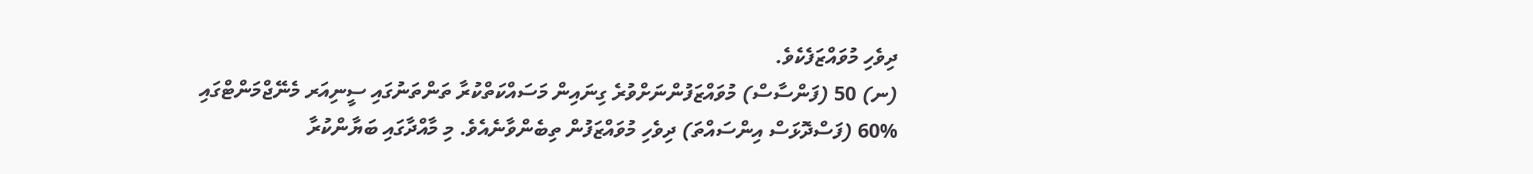ދިވެހި މުވައްޒަފެކެވެ.
(ނ) 50 (ފަންސާސް) މުވައްޒަފުންނަށްވުރެ ގިނައިން މަސައްކަތްކުރާ ތަންތަނުގައި ސީނިއަރ މެނޭޖްމަންޓްގައި %60 (ފަސްދޮޅަސް އިންސައްތަ) ދިވެހި މުވައްޒަފުން ތިބެންވާނެއެވެ. މި މާއްދާގައި ބަޔާންކުރާ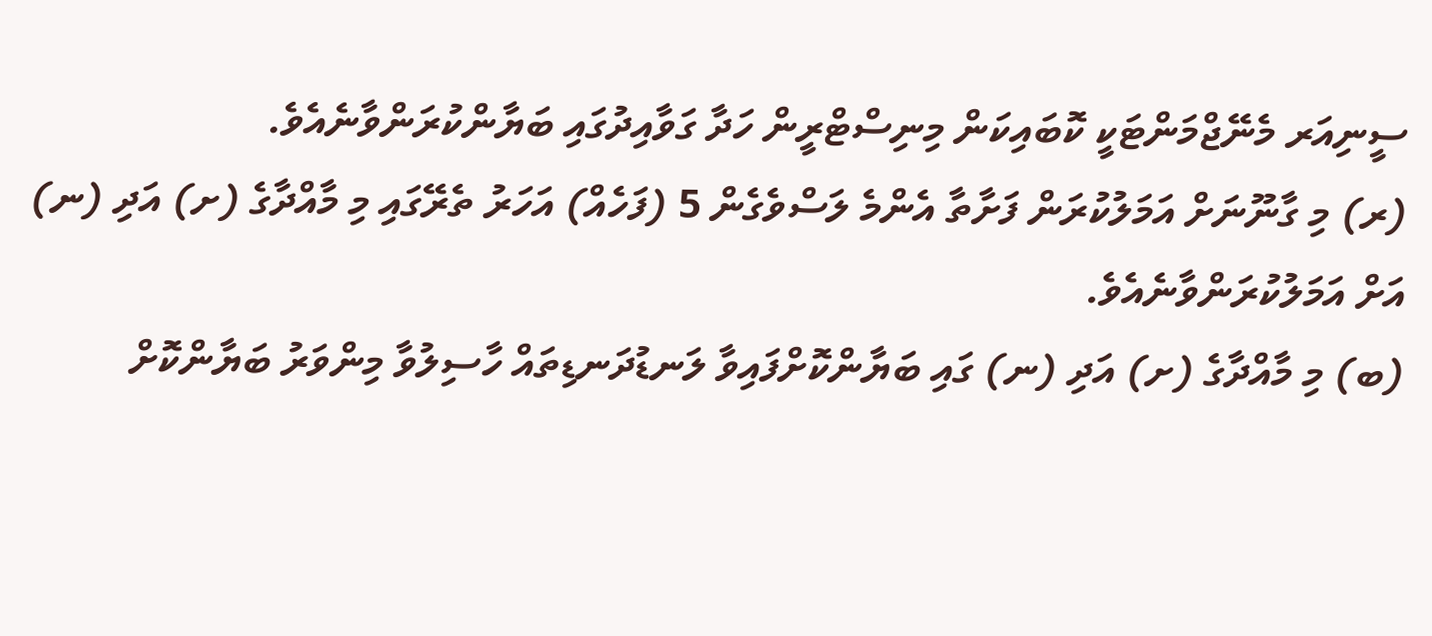ސީނިއަރ މެނޭޖްމަންޓަކީ ކޮބައިކަން މިނިސްޓްރީން ހަދާ ގަވާއިދުގައި ބަޔާންކުރަންވާނެއެވެ.
(ރ) މި ގާނޫނަށް އަމަލުކުރަން ފަށާތާ އެންމެ ލަސްވެގެން 5 (ފަހެއް) އަހަރު ތެރޭގައި މި މާއްދާގެ (ށ) އަދި (ނ) އަށް އަމަލުކުރަންވާނެއެވެ.
(ބ) މި މާއްދާގެ (ށ) އަދި (ނ) ގައި ބަޔާންކޮށްފައިވާ ލަނޑުދަނޑިތައް ހާސިލުވާ މިންވަރު ބަޔާންކޮށް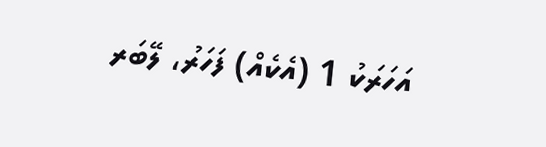އަހަރަކު 1 (އެކެއް) ފަހަރު، ލޭބަރ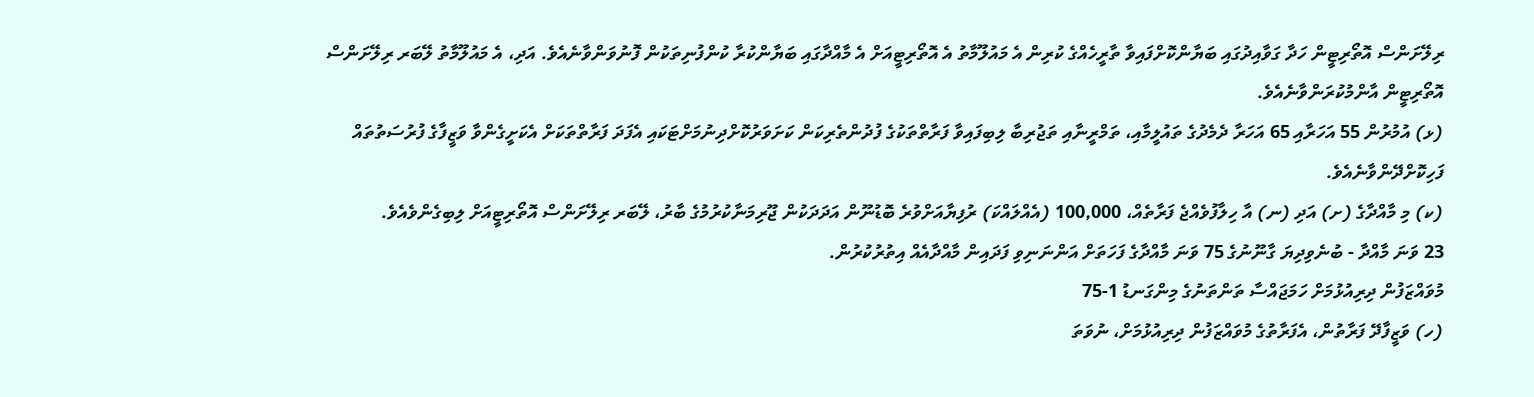ރިލޭށަންސް އޮތޯރިޓީން ހަދާ ގަވާއިދުގައި ބަޔާންކޮށްފައިވާ ތާރީހެއްގެ ކުރިން އެ މައުލޫމާތު އެ އޮތޯރިޓީއަށް އެ މާއްދާގައި ބަޔާންކުރާ ކުންފުނިތަކުން ފޮނުވަންވާނެއެވެ. އަދި، އެ މައުލޫމާތު ލޭބަރ ރިލޭށަންސް އޮތޯރިޓީން އާންމުކުރަންވާނެއެވެ.
(ޅ) އުމުރުން 55 އަހަރާއި 65 އަހަރާ ދެމެދުގެ ތައުލީމާއި، ތަމްރީނާއި ތަޖުރިބާ ލިބިފައިވާ ފަރާތްތަކުގެ ފުދުންތެރިކަން ކަށަވަރުކޮށްދިނުމަށްޓަކައި އެފަދަ ފަރާތްތަކަށް އެކަށީގެންވާ ވަޒީފާގެ ފުރުސަތުތައް ފަހިކޮށްދޭންވާނެއެވެ.
(ކ) މި މާއްދާގެ (ށ) އަދި (ނ) އާ ހިލާފުވެއްޖެ ފަރާތެއް، 100,000 (އެއްލައްކަ) ރުފިޔާއަށްވުރެ ބޮޑުނޫން އަދަދަކުން ޖޫރިމަނާކުރުމުގެ ބާރު، ލޭބަރ ރިލޭށަންސް އޮތޯރިޓީއަށް ލިބިގެންވެއެވެ.
23 ވަނަ މާއްދާ - ބުނެވިދިޔަ ގާނޫނުގެ 75 ވަނަ މާއްދާގެ ފަހަތަށް އަންނަނިވި ފަދައިން މާއްދާއެއް އިތުރުކުރުން.
މުވައްޒަފުން ދިރިއުޅުމަށް ހަމަޖައްސާ ތަންތަނުގެ މިންގަނޑު 1-75
(ހ) ވަޒީފާދޭ ފަރާތުން، އެފަރާތުގެ މުވައްޒަފުން ދިރިއުޅުމަށް، ނުވަތަ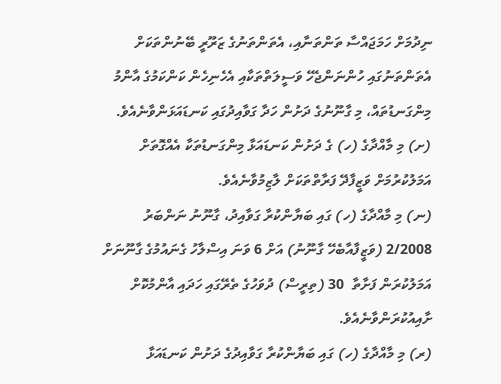ނިދުމަށް ހަމަޖައްސާ ތަންތަނާއި، އެތަންތަނުގެ ޒަރޫރީ ބޭނުންތަކަށް އެތަންތަނުގައި ހުންނަންޖެހޭ ވަސީލަތްތަކާއި އެހެނިހެން ކަންކަމުގެ އާންމު މިންގަނޑުތައް، މި ގާނޫނުގެ ދަށުން ހަދާ ގަވާއިދުގައި ކަނޑައަޅަންވާނެއެވެ.
(ށ) މި މާއްދާގެ (ހ) ގެ ދަށުން ކަނޑައަޅާ މިންގަނޑުތަކާ އެއްގޮތަށް އަމަލުކުރުމަށް ވަޒީފާދޭ ފަރާތްތަކަށް ލާޒިމުވާނެއެވެ.
(ނ) މި މާއްދާގެ (ހ) ގައި ބަޔާންކުރާ ގަވާއިދު، ގާނޫނު ނަންބަރު 2/2008 (ވަޒީފާއާބެހޭ ގާނޫނު) އަށް 6 ވަނަ އިސްލާހު ގެނައުމުގެ ގާނޫނަށް އަމަލުކުރަން ފަށާތާ  30 (ތިރީސް) ދުވަހުގެ ތެރޭގައި ހަދައި އާންމުކޮށް ށާއިއުކުރަންވާނެއެވެ.
(ރ) މި މާއްދާގެ (ހ) ގައި ބަޔާންކުރާ ގަވާއިދުގެ ދަށުން ކަނޑައަޅާ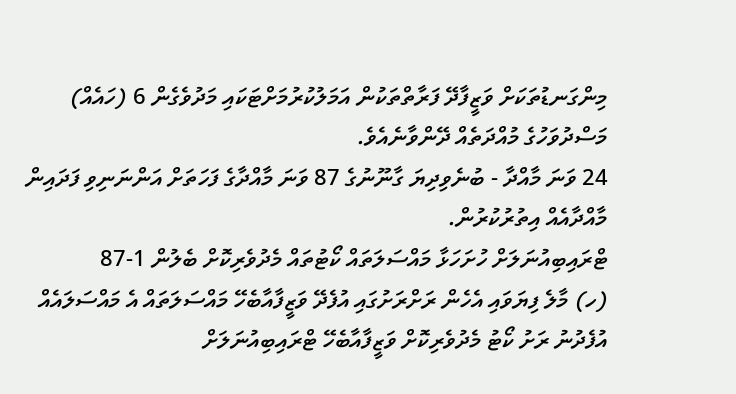މިންގަނޑުތަކަށް ވަޒީފާދޭ ފަރާތްތަކުން އަމަލުކުރުމަށްޓަކައި މަދުވެގެން 6 (ހައެއް) މަސްދުވަހުގެ މުއްދަތެއް ދޭންވާނެއެވެ.
24 ވަނަ މާއްދާ - ބުނެވިދިޔަ ގާނޫނުގެ 87 ވަނަ މާއްދާގެ ފަހަތަށް އަންނަނިވި ފަދައިން މާއްދާއެއް އިތުރުކުރުން.
ޓްރައިބިއުނަލަށް ހުށަހަޅާ މައްސަލަތައް ކޯޓުތައް މެދުވެރިކޮށް ބެލުން 1-87
(ހ) މާލެ ފިޔަވައި އެހެން ރަށްރަށުގައި އުފެދޭ ވަޒީފާއާބެހޭ މައްސަލަތައް އެ މައްސަލައެއް އުފެދުނު ރަށު ކޯޓު މެދުވެރިކޮށް ވަޒީފާއާބެހޭ ޓްރައިބިއުނަލަށް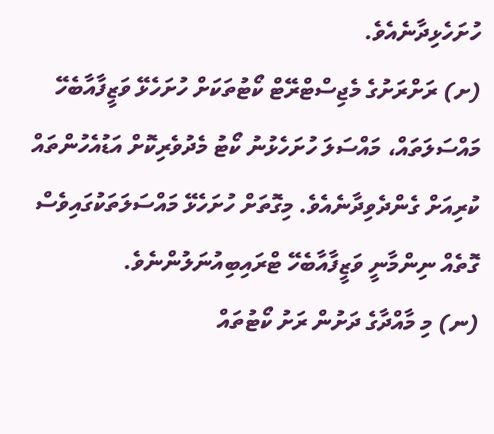ހުށަހެޅިދާނެއެވެ.
(ށ) ރަށްރަށުގެ މެޖިސްޓްރޭޓް ކޯޓުތަކަށް ހުށަހެޅޭ ވަޒީފާއާބެހޭ މައްސަލަތައް، މައްސަލަ ހުށަހެޅުނު ކޯޓު މެދުވެރިކޮށް އަޑުއެހުންތައް ކުރިއަށް ގެންދެވިދާނެއެވެ. މިގޮތަށް ހުށަހެޅޭ މައްސަލަތަކުގައިވެސް ގޮތެއް ނިންމާނީ ވަޒީފާއާބެހޭ ޓްރައިބިއުނަލުންނެވެ.
(ނ) މި މާއްދާގެ ދަށުން ރަށު ކޯޓުތައް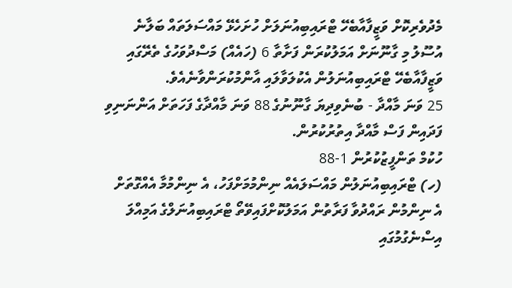މެދުވެރިކޮށް ވަޒީފާއާބެހޭ ޓްރައިބިއުނަލަށް ހުށަހެޅޭ މައްސަލަތައް ބަލާނެ އުސޫލު މި ގާނޫނަށް އަމަލުކުރަން ފަށާތާ 6 (ހައެއް) މަސްދުވަހުގެ ތެރޭގައި ވަޒީފާއާބެހޭ ޓްރައިބިއުނަލުން އެކުލަވާލައި އާންމުކުރަންވާނެއެވެ.
25 ވަނަ މާއްދާ - ބުނެވިދިޔަ ގާނޫނުގެ 88 ވަނަ މާއްދާގެ ފަހަތަށް އަންނަނިވި ފަދައިން ފަސް މާއްދާ އިތުރުކުރުން.
ހުކުމް ތަންފީޒުކުރުން 1-88
(ހ) ޓްރައިބިއުނަލުން މައްސަލައެއް ނިންމުމަށްފަހު، އެ ނިންމުމާ އެއްގޮތަށް އެ ނިންމުން ރައްދުވާ ފަރާތުން އަމަލުކޮށްފައިވޭތޯ ޓްރައިބިއުނަލްގެ އަމިއްލަ އިސްނެގުމުގައި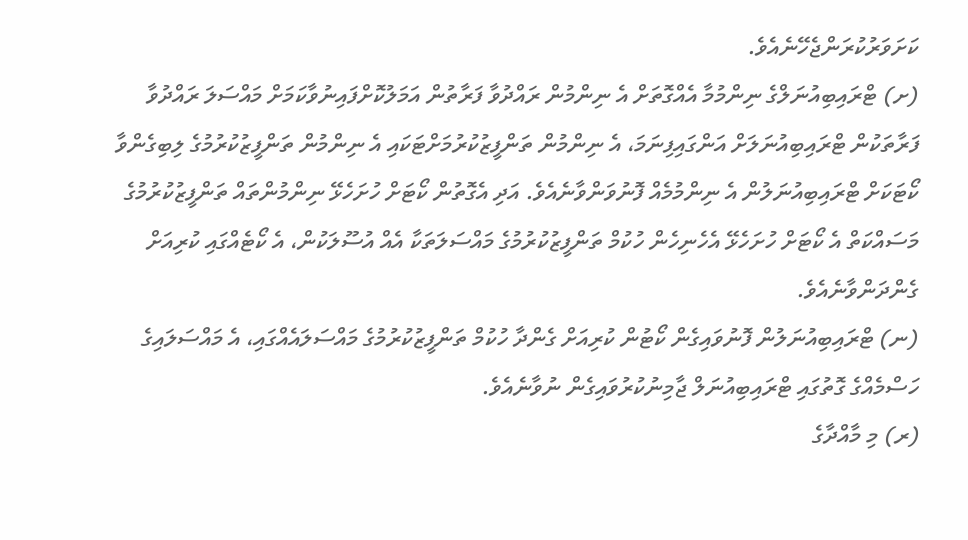ކަށަވަރުކުރަންޖެހޭނެއެވެ.
(ށ) ޓްރައިބިއުނަލްގެ ނިންމުމާ އެއްގޮތަށް އެ ނިންމުން ރައްދުވާ ފަރާތުން އަމަލުކޮށްފައިނުވާކަމަށް މައްސަލަ ރައްދުވާ ފަރާތަކުން ޓްރައިބިއުނަލަށް އަންގައިފިނަމަ، އެ ނިންމުން ތަންފީޒުކުރުމަށްޓަކައި އެ ނިންމުން ތަންފީޒުކުރުމުގެ ލިބިގެންވާ ކޯޓަކަށް ޓްރައިބިއުނަލުން އެ ނިންމުމެއް ފޮނުވަންވާނެއެވެ. އަދި އެގޮތުން ކޯޓަށް ހުށަހެޅޭ ނިންމުންތައް ތަންފީޒުކުރުމުގެ މަސައްކަތް އެ ކޯޓަށް ހުށަހެޅޭ އެހެނިހެން ހުކުމް ތަންފީޒުކުރުމުގެ މައްސަލަތަކާ އެއް އުސޫލަކުން، އެ ކޯޓެއްގައި ކުރިއަށް ގެންދަންވާނެއެވެ.
(ނ) ޓްރައިބިއުނަލުން ފޮނުވައިގެން ކޯޓުން ކުރިއަށް ގެންދާ ހުކުމް ތަންފީޒުކުރުމުގެ މައްސަލައެއްގައި، އެ މައްސަލައިގެ ހަސްމެއްގެ ގޮތުގައި ޓްރައިބިއުނަލް ޖާމިނުކުރުވައިގެން ނުވާނެއެވެ.
(ރ) މި މާއްދާގެ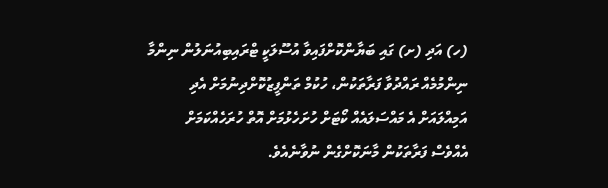(ހ) އަދި (ށ) ގައި ބަޔާންކޮށްފައިވާ އުސޫލަކީ ޓްރައިބިއުނަލުން ނިންމާ ނިންމުމެއް ރައްދުވާ ފަރާތަކުން، ހުކުމް ތަންފީޒުކޮށްދިނުމަށް އެދި އަމިއްލައަށް އެ މައްސަލައެއް ކޯޓަށް ހުށަހެޅުމަށް އޮތް ހުރަހެއްކަމަށް އެއްވެސް ފަރާތަކުން މާނަކޮށްގެން ނުވާނެއެވެ.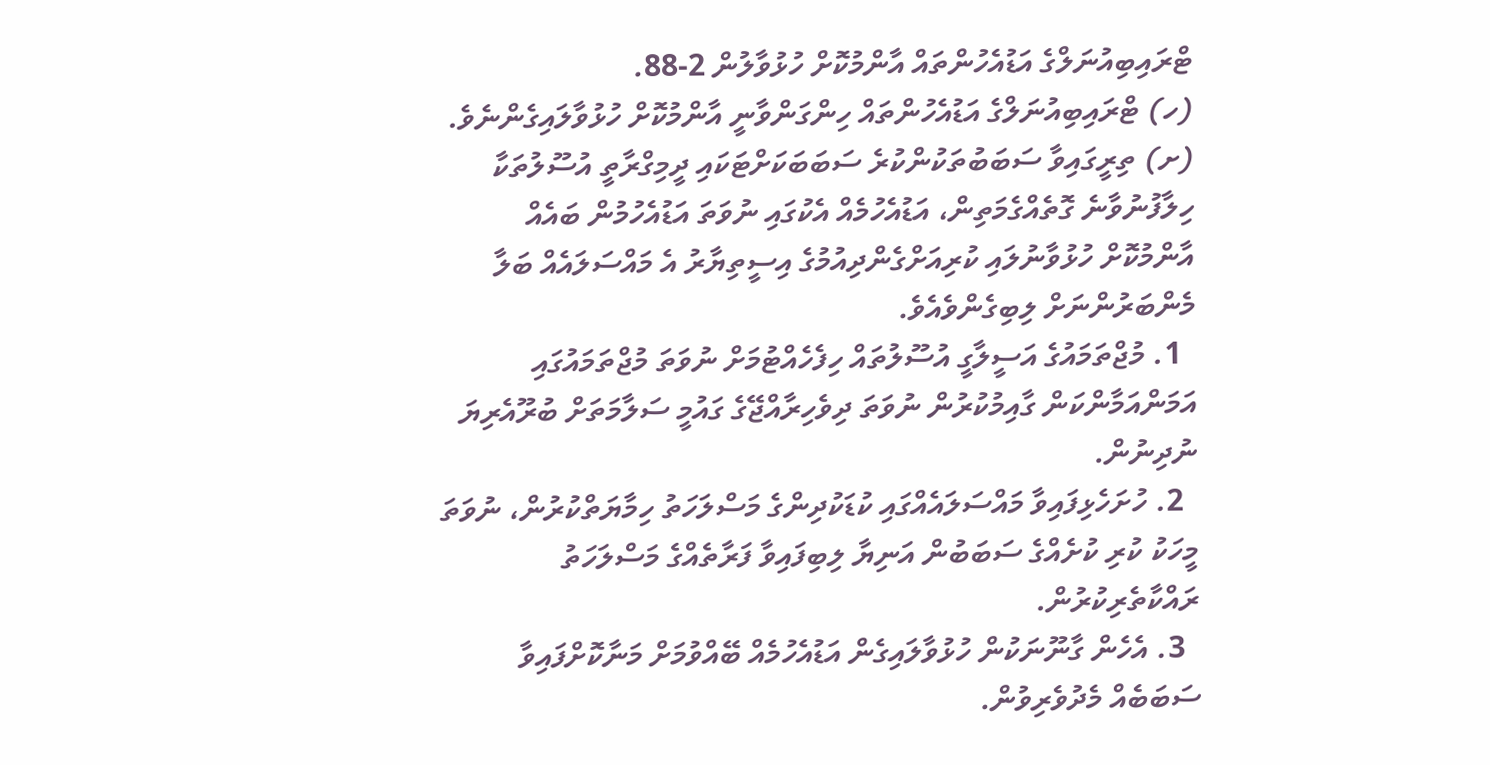ޓްރައިބިއުނަލްގެ އަޑުއެހުންތައް އާންމުކޮށް ހުޅުވާލުން 2-88.
(ހ) ޓްރައިބިއުނަލްގެ އަޑުއެހުންތައް ހިންގަންވާނީ އާންމުކޮށް ހުޅުވާލައިގެންނެވެ.
(ށ) ތިރީގައިވާ ސަބަބުތަކުންކުރެ ސަބަބަކަށްޓަކައި ދީމިގްރާތީ އުސޫލުތަކާ ހިލާފުނުވާނެ ގޮތެއްގެމަތިން، އަޑުއެހުމެއް އެކުގައި ނުވަތަ އަޑުއެހުމުން ބައެއް އާންމުކޮށް ހުޅުވާނުލައި ކުރިއަށްގެންދިއުމުގެ އިސީތިޔާރު އެ މައްސަލައެއް ބަލާ މެންބަރުންނަށް ލިބިގެންވެއެވެ.
  1. މުޖްތަމައުގެ އަސީލާގީ އުސޫލުތައް ހިފެހެއްޓުމަށް ނުވަތަ މުޖްތަމައުގައި އަމަންއަމާންކަން ގާއިމުކުރުން ނުވަތަ ދިވެހިރާއްޖޭގެ ގައުމީ ސަލާމަތަށް ބުރޫއެރިޔަ ނުދިނުން.
  2. ހުށަހެޅިފައިވާ މައްސަލައެއްގައި ކުޑަކުދިންގެ މަސްލަހަތު ހިމާޔަތްކުރުން، ނުވަތަ މީހަކު ކުރި ކުށެއްގެ ސަބަބުން އަނިޔާ ލިބިފައިވާ ފަރާތެއްގެ މަސްލަހަތު ރައްކާތެރިކުރުން.
  3. އެހެން ގާނޫނަކުން ހުޅުވާލައިގެން އަޑުއެހުމެއް ބޭއްވުމަށް މަނާކޮށްފައިވާ ސަބަބެއް މެދުވެރިވުން.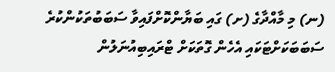(ނ) މި މާއްދާގެ (ށ) ގައި ބަޔާންކޮށްފައިވާ ސަބަބުތަކުންކުރެ ސަބަބަކަށްޓަކައި އެހެން ގޮތަކަށް ޓްރައިބިއުނަލުން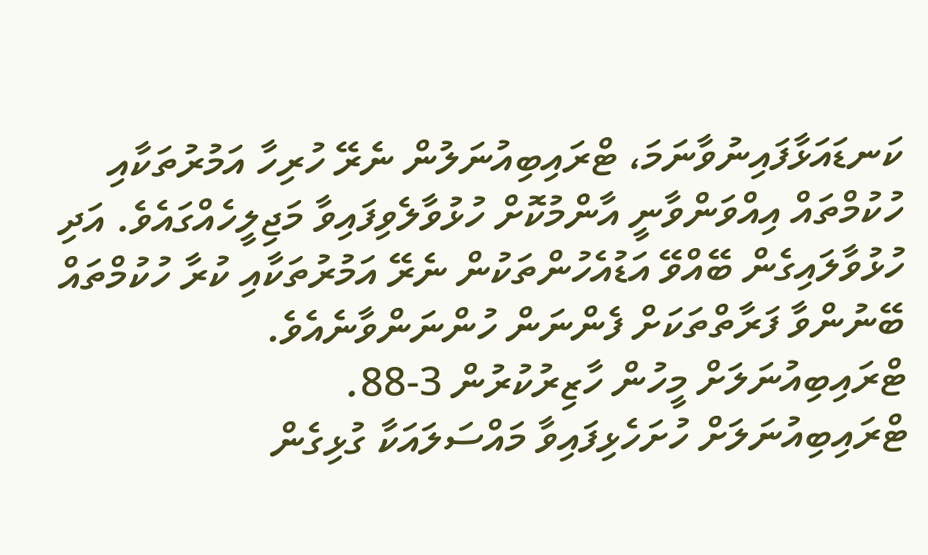ކަނޑައަޅާފައިނުވާނަމަ، ޓްރައިބިއުނަލުން ނެރޭ ހުރިހާ އަމުރުތަކާއި ހުކުމްތައް އިއްވަންވާނީ އާންމުކޮށް ހުޅުވާލެވިފައިވާ މަޖިލީހެއްގައެވެ. އަދި ހުޅުވާލައިގެން ބޭއްވޭ އަޑުއެހުންތަކުން ނެރޭ އަމުރުތަކާއި ކުރާ ހުކުމްތައް ބޭނުންވާ ފަރާތްތަކަށް ފެންނަން ހުންނަންވާނެއެވެ.
ޓްރައިބިއުނަލަށް މީހުން ހާޒިރުކުރުން 3-88.
ޓްރައިބިއުނަލަށް ހުށަހެޅިފައިވާ މައްސަލައަކާ ގުޅިގެން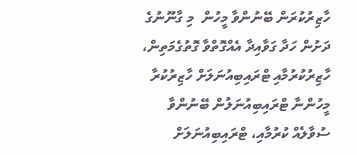ހާޒިރުކުރަން ބޭނުންވާ މީހުން  މި ގާނޫނުގެ ދަށުން ހަދާ ގަވާއިދާ އެއްގޮތްވާ ގޮތުގެމަތިން، ހާޒިރުކުރުމާއި ޓްރައިބިއުނަލަށް ހާޒިރުކުރާ މީހުންނާ ޓްރައިބިއުނަލުން ބޭނުންވާ ސުވާލެއް ކުރުމާއި، ޓްރައިބިއުނަލަށް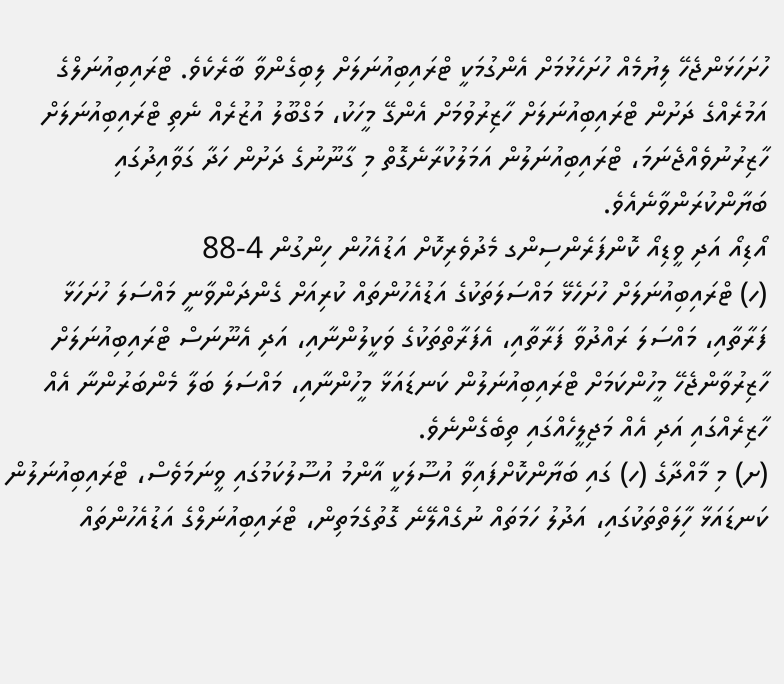ހުށަހަޅަންޖެހޭ ލިޔުމެއް ހުށަހެޅުމަށް އެންގުމަކީ ޓްރައިބިއުނަލަށް ލިބިގެންވާ ބާރެކެވެ. ޓްރައިބިއުނަލްގެ އަމުރެއްގެ ދަށުން ޓްރައިބިއުނަލަށް ހާޒިރުވުމަށް އެންގޭ މީހަކު، މަގްބޫލު އުޒުރެއް ނެތި ޓްރައިބިއުނަލަށް ހާޒިރުނުވެއްޖެނަމަ، ޓްރައިބިއުނަލުން އަމަލުކުރާނެގޮތް މި ގާނޫނުގެ ދަށުން ހަދާ ގަވާއިދުގައި ބަޔާންކުރަންވާނެއެވެ.
އޯޑިއޯ އަދި ވީޑިއޯ ކޮންފަރެންސިންގ މެދުވެރިކޮށް އަޑުއެހުން ހިންގުން 4-88
(ހ) ޓްރައިބިއުނަލަށް ހުށަހެޅޭ މައްސަލަތަކުގެ އަޑުއެހުންތައް ކުރިއަށް ގެންދަންވާނީ މައްސަލަ ހުށަހަޅާ ފަރާތާއި، މައްސަލަ ރައްދުވާ ފަރާތާއި، އެފަރާތްތަކުގެ ވަކީލުންނާއި، އަދި އެނޫނަސް ޓްރައިބިއުނަލަށް ހާޒިރުވާންޖެހޭ މީހުންކަމަށް ޓްރައިބިއުނަލުން ކަނޑައަޅާ މީހުންނާއި، މައްސަލަ ބަލާ މެންބަރުންނާ އެއް ހާޒިރެއްގައި އަދި އެއް މަޖިލީހެއްގައި ތިބެގެންނެވެ.
(ށ) މި މާއްދާގެ (ހ) ގައި ބަޔާންކޮށްފައިވާ އުސޫލަކީ އާންމު އުސޫލުކަމުގައި ވީނަމަވެސް، ޓްރައިބިއުނަލުން ކަނޑައަޅާ ހިާލަތްތަކުގައި، އަދުލު ހަމަތައް ނުގެއްލޭނެ ގޮތުގެމަތިން، ޓްރައިބިއުނަލްގެ އަޑުއެހުންތައް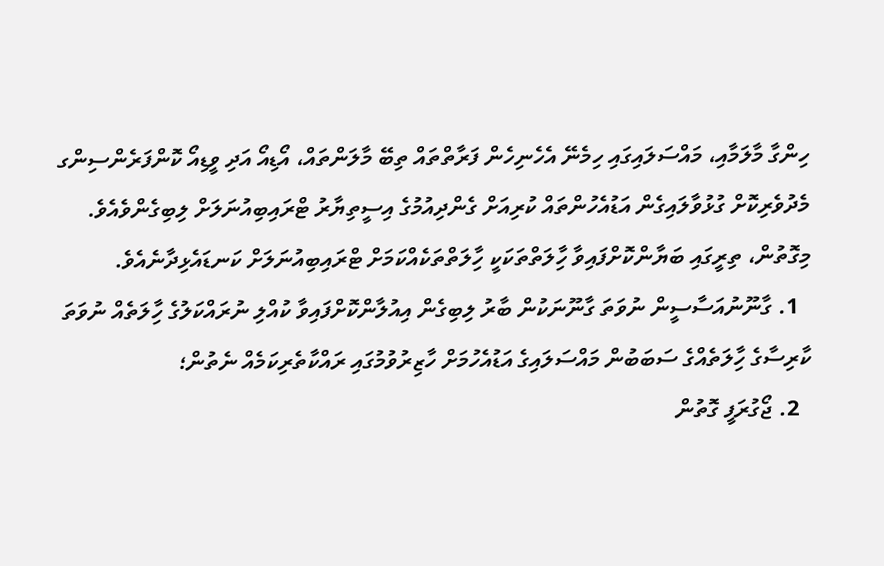ހިންގާ މާލަމާއި، މައްސަލައިގައި ހިމެނޭ އެހެނިހެން ފަރާތްތައް ތިބޭ މާލަންތައް، އޯޑިއޯ އަދި ވީޑިއޯ ކޮންފަރެންސިންގ މެދުވެރިކޮށް ގުޅުވާލައިގެން އަޑުއެހުންތައް ކުރިއަށް ގެންދިއުމުގެ އިސީތިޔާރު ޓްރައިބިއުނަލަށް ލިބިގެންވެއެވެ. މިގޮތުން، ތިރީގައި ބަޔާންކޮށްފައިވާ ހިާލަތްތަކަކީ ހިާލަތްތަކެއްކަމަށް ޓްރައިބިއުނަލަށް ކަނޑައެޅިދާނެއެވެ.
  1. ގާނޫނުއަސާސީން ނުވަތަ ގާނޫނަކުން ބާރު ލިބިގެން އިއުލާންކޮށްފައިވާ ކުއްލި ނުރައްކަލުގެ ހިާލަތެއް ނުވަތަ ކާރިސާގެ ހިާލަތެއްގެ ސަބަބުން މައްސަލައިގެ އަޑުއެހުމަށް ހާޒިރުވުމުގައި ރައްކާތެރިކަމެއް ނެތުން؛
  2. ޖޯގުރަފީ ގޮތުން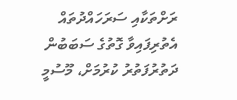ރަށްތަކާއި ސަރަހައްދުތައް އެތުރިފައިވާ ގޮތުގެ ސަބަބުން ދަތުރުފަތުރު ކުރުމަށް، މޫސުމީ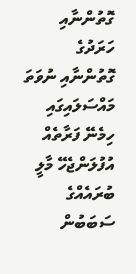ގޮތުންނާއި ހަރަދުގެ ގޮތުންނާއި ނުވަތަ މައްސަލައިގައި ހިމެނޭ ފަރާތެއް އުފުލަންޖެހޭ މާލީ ބުރައެއްގެ ސަބަބުން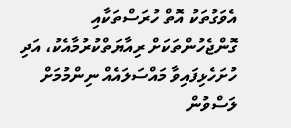އެވަގުތަކު އޮތް ހުރަސްތަކާއި ގޮންޖެހުންތަކަށް ރިއާޔަތްކުރުމާއެކު، އަދި ހުށަހެޅިފައިވާ މައްސަލައެއް ނިންމުމަށް ލަސްވުން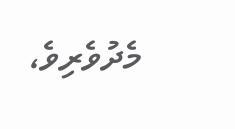މެދުވެރިވެ،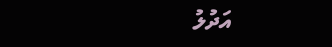އަދުލު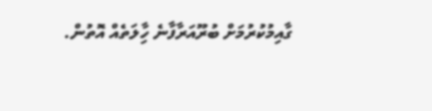ގާއިމުކުރުމަށް ބުރޫއަރާފާނެ ހިާލަތެއް އޮތުން.